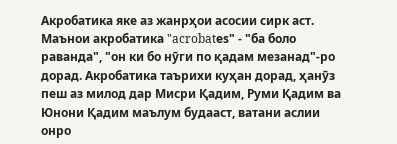Акробатика яке аз жанрҳои асосии сирк аст. Маънои акробатика "acrobatеs" - "ба боло раванда", "он ки бо нӯги по қадам мезанад"-ро дорад. Акробатика таърихи куҳан дорад, ҳанӯз пеш аз милод дар Мисри Қадим, Руми Қадим ва Юнони Қадим маълум будааст, ватани аслии онро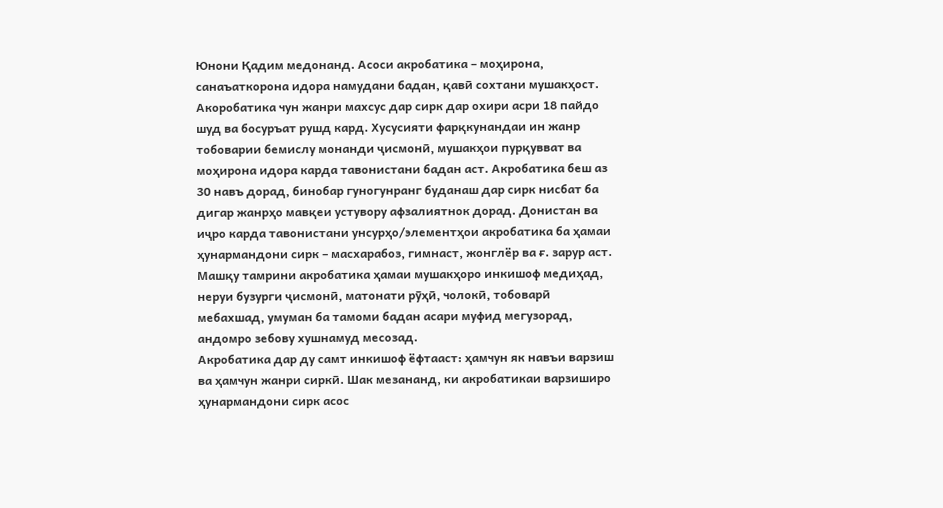Юнони Қадим медонанд. Асоси акробатика – моҳирона, санаъаткорона идора намудани бадан, қавӣ сохтани мушакҳост. Акоробатика чун жанри махсус дар сирк дар охири асри 18 пайдо шуд ва босуръат рушд кард. Хусусияти фарқкунандаи ин жанр тобоварии бемислу монанди ҷисмонӣ, мушакҳои пурқувват ва моҳирона идора карда тавонистани бадан аст. Акробатика беш аз 30 навъ дорад, бинобар гуногунранг буданаш дар сирк нисбат ба дигар жанрҳо мавқеи устувору афзалиятнок дорад. Донистан ва иҷро карда тавонистани унсурҳо/элементҳои акробатика ба ҳамаи ҳунармандони сирк – масхарабоз, гимнаст, жонглёр ва ғ. зарур аст. Машқу тамрини акробатика ҳамаи мушакҳоро инкишоф медиҳад, неруи бузурги ҷисмонӣ, матонати рӯҳӣ, чолокӣ, тобоварӣ мебахшад, умуман ба тамоми бадан асари муфид мегузорад, андомро зебову хушнамуд месозад.
Акробатика дар ду самт инкишоф ёфтааст: ҳамчун як навъи варзиш ва ҳамчун жанри сиркӣ. Шак мезананд, ки акробатикаи варзиширо ҳунармандони сирк асос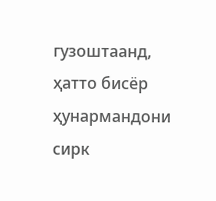гузоштаанд, ҳатто бисёр ҳунармандони сирк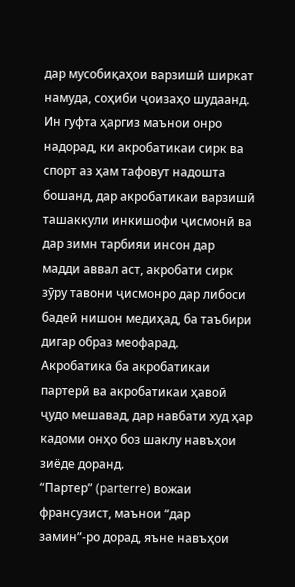дар мусобиқаҳои варзишӣ ширкат намуда, соҳиби ҷоизаҳо шудаанд. Ин гуфта ҳаргиз маънои онро надорад, ки акробатикаи сирк ва спорт аз ҳам тафовут надошта бошанд, дар акробатикаи варзишӣ ташаккули инкишофи ҷисмонӣ ва дар зимн тарбияи инсон дар мадди аввал аст, акробати сирк зӯру тавони ҷисмонро дар либоси бадеӣ нишон медиҳад, ба таъбири дигар образ меофарад.
Акробатика ба акробатикаи партерӣ ва акробатикаи ҳавоӣ ҷудо мешавад, дар навбати худ ҳар кадоми онҳо боз шаклу навъҳои зиёде доранд.
“Партер” (parterre) вожаи франсузист, маънои “дар замин”-ро дорад, яъне навъҳои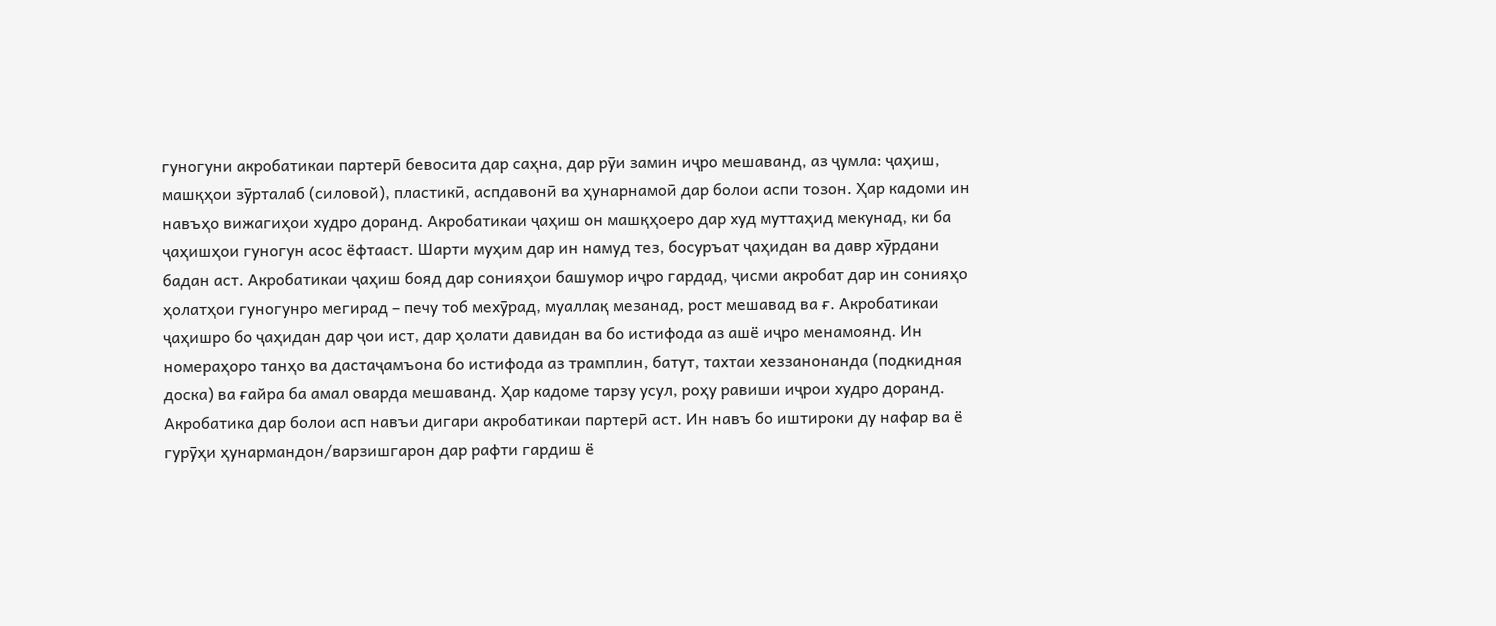гуногуни акробатикаи партерӣ бевосита дар саҳна, дар рӯи замин иҷро мешаванд, аз ҷумла: ҷаҳиш, машқҳои зӯрталаб (силовой), пластикӣ, аспдавонӣ ва ҳунарнамоӣ дар болои аспи тозон. Ҳар кадоми ин навъҳо вижагиҳои худро доранд. Акробатикаи ҷаҳиш он машқҳоеро дар худ муттаҳид мекунад, ки ба ҷаҳишҳои гуногун асос ёфтааст. Шарти муҳим дар ин намуд тез, босуръат ҷаҳидан ва давр хӯрдани бадан аст. Акробатикаи ҷаҳиш бояд дар сонияҳои башумор иҷро гардад, ҷисми акробат дар ин сонияҳо ҳолатҳои гуногунро мегирад – печу тоб мехӯрад, муаллақ мезанад, рост мешавад ва ғ. Акробатикаи ҷаҳишро бо ҷаҳидан дар ҷои ист, дар ҳолати давидан ва бо истифода аз ашё иҷро менамоянд. Ин номераҳоро танҳо ва дастаҷамъона бо истифода аз трамплин, батут, тахтаи хеззанонанда (подкидная доска) ва ғайра ба амал оварда мешаванд. Ҳар кадоме тарзу усул, роҳу равиши иҷрои худро доранд.
Акробатика дар болои асп навъи дигари акробатикаи партерӣ аст. Ин навъ бо иштироки ду нафар ва ё гурӯҳи ҳунармандон/варзишгарон дар рафти гардиш ё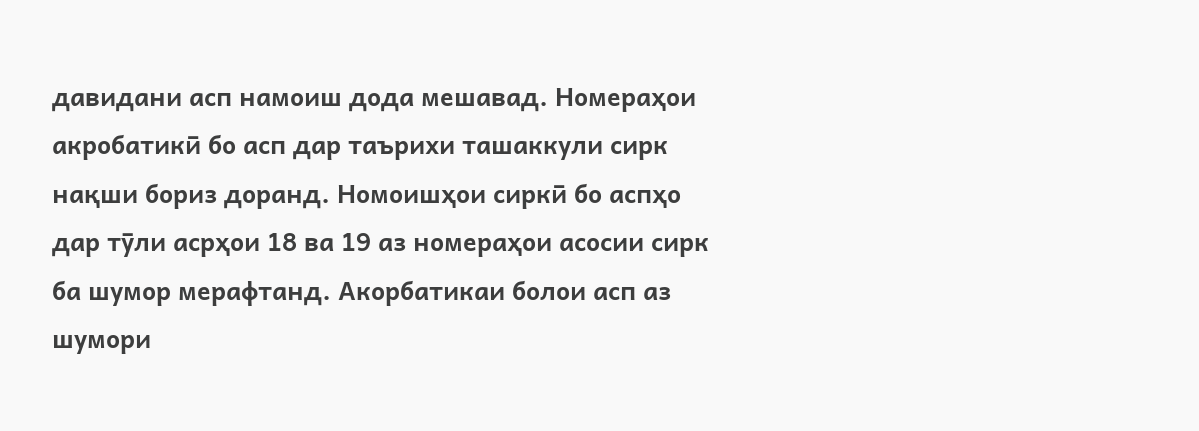давидани асп намоиш дода мешавад. Номераҳои акробатикӣ бо асп дар таърихи ташаккули сирк нақши бориз доранд. Номоишҳои сиркӣ бо аспҳо дар тӯли асрҳои 18 ва 19 аз номераҳои асосии сирк ба шумор мерафтанд. Акорбатикаи болои асп аз шумори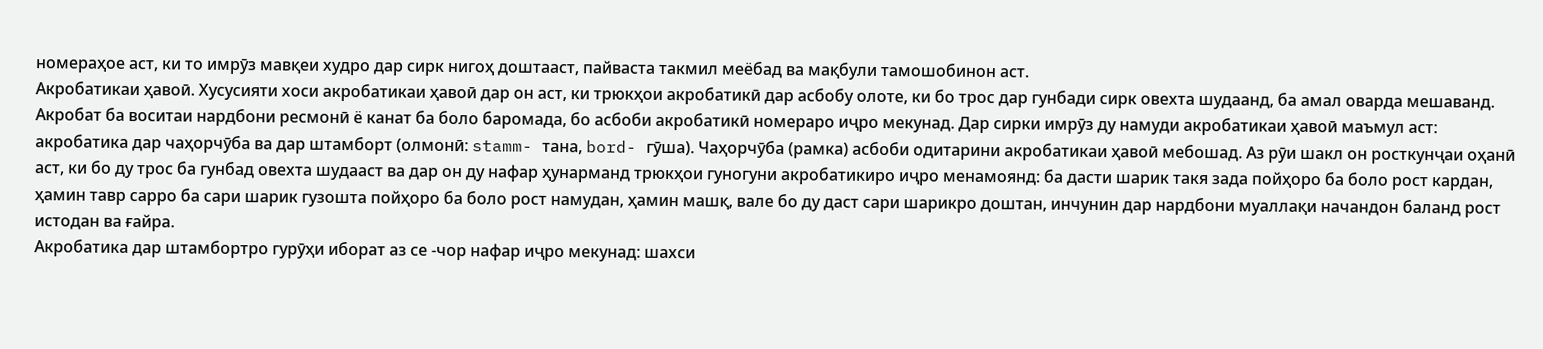номераҳое аст, ки то имрӯз мавқеи худро дар сирк нигоҳ доштааст, пайваста такмил меёбад ва мақбули тамошобинон аст.
Акробатикаи ҳавоӣ. Хусусияти хоси акробатикаи ҳавоӣ дар он аст, ки трюкҳои акробатикӣ дар асбобу олоте, ки бо трос дар гунбади сирк овехта шудаанд, ба амал оварда мешаванд. Акробат ба воситаи нардбони ресмонӣ ё канат ба боло баромада, бо асбоби акробатикӣ номераро иҷро мекунад. Дар сирки имрӯз ду намуди акробатикаи ҳавоӣ маъмул аст: акробатика дар чаҳорчӯба ва дар штамборт (олмонӣ: stamm- тана, bord- гӯша). Чаҳорчӯба (рамка) асбоби одитарини акробатикаи ҳавоӣ мебошад. Аз рӯи шакл он росткунҷаи оҳанӣ аст, ки бо ду трос ба гунбад овехта шудааст ва дар он ду нафар ҳунарманд трюкҳои гуногуни акробатикиро иҷро менамоянд: ба дасти шарик такя зада пойҳоро ба боло рост кардан, ҳамин тавр сарро ба сари шарик гузошта пойҳоро ба боло рост намудан, ҳамин машқ, вале бо ду даст сари шарикро доштан, инчунин дар нардбони муаллақи начандон баланд рост истодан ва ғайра.
Акробатика дар штамбортро гурӯҳи иборат аз се -чор нафар иҷро мекунад: шахси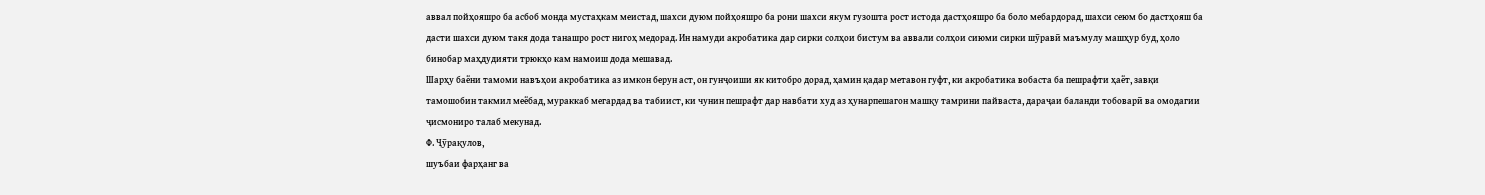аввал пойҳояшро ба асбоб монда мустаҳкам меистад, шахси дуюм пойҳояшро ба рони шахси якум гузошта рост истода дастҳояшро ба боло мебардорад, шахси сеюм бо дастҳояш ба дасти шахси дуюм такя дода танашро рост нигоҳ медорад. Ин намуди акробатика дар сирки солҳои бистум ва аввали солҳои сиюми сирки шӯравӣ маъмулу машҳур буд, ҳоло бинобар маҳдудияти трюкҳо кам намоиш дода мешавад.
Шарҳу баёни тамоми навъҳои акробатика аз имкон берун аст, он гунҷоиши як китобро дорад, ҳамин қадар метавон гуфт, ки акробатика вобаста ба пешрафти ҳаёт, завқи тамошобин такмил меёбад, мураккаб мегардад ва табиист, ки чунин пешрафт дар навбати худ аз ҳунарпешагон машқу тамрини пайваста, дараҷаи баланди тобоварӣ ва омодагии ҷисмониро талаб мекунад.
Ф. Ҷӯрақулов,
шуъбаи фарҳанг ва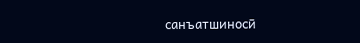санъатшиносӣ